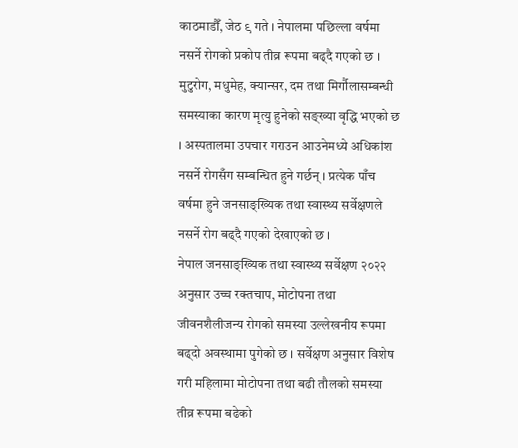काठमाडौँ, जेठ ९ गते । नेपालमा पछिल्ला वर्षमा नसर्ने रोगको प्रकोप तीव्र रूपमा बढ्दै गएको छ । मुटुरोग, मधुमेह, क्यान्सर, दम तथा मिर्गौलासम्बन्धी समस्याका कारण मृत्यु हुनेको सङ्ख्या वृद्धि भएको छ । अस्पतालमा उपचार गराउन आउनेमध्ये अधिकांश नसर्ने रोगसँग सम्बन्धित हुने गर्छन् । प्रत्येक पाँच वर्षमा हुने जनसाङ्ख्यिक तथा स्वास्थ्य सर्वेक्षणले नसर्ने रोग बढ्दै गएको देखाएको छ ।
नेपाल जनसाङ्ख्यिक तथा स्वास्थ्य सर्वेक्षण २०२२ अनुसार उच्च रक्तचाप, मोटोपना तथा जीवनशैलीजन्य रोगको समस्या उल्लेखनीय रूपमा बढ्दो अवस्थामा पुगेको छ । सर्वेक्षण अनुसार विशेष गरी महिलामा मोटोपना तथा बढी तौलको समस्या तीव्र रूपमा बढेको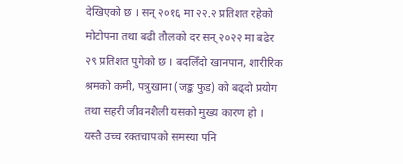देखिएको छ । सन् २०१६ मा २२.२ प्रतिशत रहेको मोटोपना तथा बढी तौलको दर सन् २०२२ मा बढेर २९ प्रतिशत पुगेको छ । बदलिँदो खानपान, शारीरिक श्रमको कमी, पत्रुखाना (जङ्क फुड) को बढ्दो प्रयोग तथा सहरी जीवनशैली यसको मुख्य कारण हो । यस्तै उच्च रक्तचापको समस्या पनि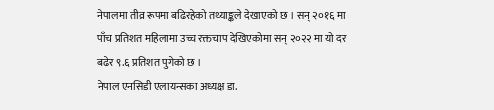नेपालमा तीव्र रूपमा बढिरहेको तथ्याङ्कले देखाएको छ । सन् २०१६ मा पाँच प्रतिशत महिलामा उच्च रक्तचाप देखिएकोमा सन् २०२२ मा यो दर बढेर ९.६ प्रतिशत पुगेको छ ।
नेपाल एनसिडी एलायन्सका अध्यक्ष डा.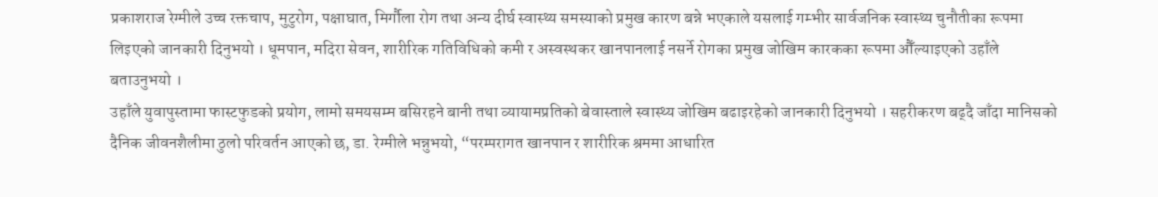प्रकाशराज रेग्मीले उच्च रक्तचाप, मुटुरोग, पक्षाघात, मिर्गौला रोग तथा अन्य दीर्घ स्वास्थ्य समस्याको प्रमुख कारण बन्ने भएकाले यसलाई गम्भीर सार्वजनिक स्वास्थ्य चुनौतीका रूपमा लिइएको जानकारी दिनुभयो । धूमपान, मदिरा सेवन, शारीरिक गतिविधिको कमी र अस्वस्थकर खानपानलाई नसर्ने रोगका प्रमुख जोखिम कारकका रूपमा औँल्याइएको उहाँले बताउनुभयो ।
उहाँले युवापुस्तामा फास्टफुडको प्रयोग, लामो समयसम्म बसिरहने बानी तथा व्यायामप्रतिको बेवास्ताले स्वास्थ्य जोखिम बढाइरहेको जानकारी दिनुभयो । सहरीकरण बढ्दै जाँदा मानिसको दैनिक जीवनशैलीमा ठुलो परिवर्तन आएको छ, डा. रेग्मीले भन्नुभयो, “परम्परागत खानपान र शारीरिक श्रममा आधारित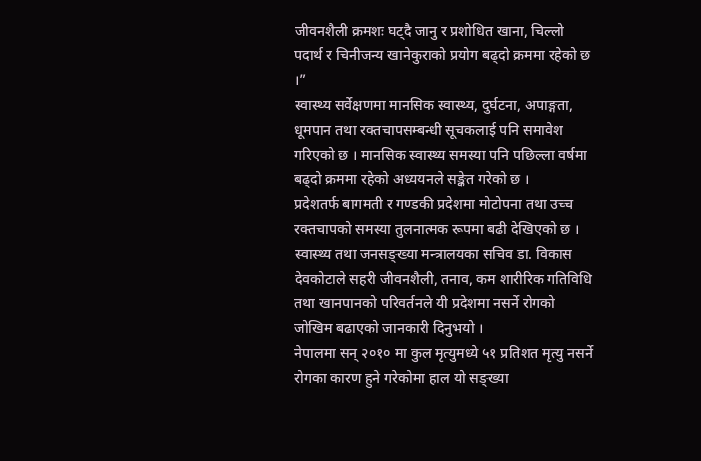जीवनशैली क्रमशः घट्दै जानु र प्रशोधित खाना, चिल्लो पदार्थ र चिनीजन्य खानेकुराको प्रयोग बढ्दो क्रममा रहेको छ ।”
स्वास्थ्य सर्वेक्षणमा मानसिक स्वास्थ्य, दुर्घटना, अपाङ्गता, धूमपान तथा रक्तचापसम्बन्धी सूचकलाई पनि समावेश गरिएको छ । मानसिक स्वास्थ्य समस्या पनि पछिल्ला वर्षमा बढ्दो क्रममा रहेको अध्ययनले सङ्केत गरेको छ ।
प्रदेशतर्फ बागमती र गण्डकी प्रदेशमा मोटोपना तथा उच्च रक्तचापको समस्या तुलनात्मक रूपमा बढी देखिएको छ । स्वास्थ्य तथा जनसङ्ख्या मन्त्रालयका सचिव डा. विकास देवकोटाले सहरी जीवनशैली, तनाव, कम शारीरिक गतिविधि तथा खानपानको परिवर्तनले यी प्रदेशमा नसर्ने रोगको जोखिम बढाएको जानकारी दिनुभयो ।
नेपालमा सन् २०१० मा कुल मृत्युमध्ये ५१ प्रतिशत मृत्यु नसर्ने रोगका कारण हुने गरेकोमा हाल यो सङ्ख्या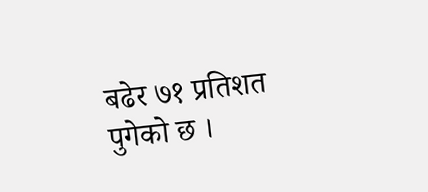बढेर ७१ प्रतिशत पुगेको छ ।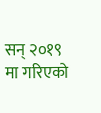सन् २०१९ मा गरिएको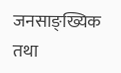जनसाङ्ख्यिक तथा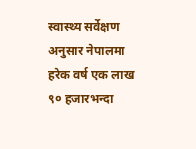स्वास्थ्य सर्वेक्षण अनुसार नेपालमा हरेक वर्ष एक लाख ९० हजारभन्दा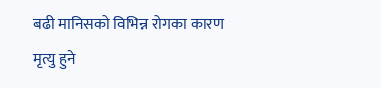बढी मानिसको विभिन्न रोगका कारण मृत्यु हुने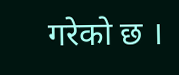गरेको छ ।